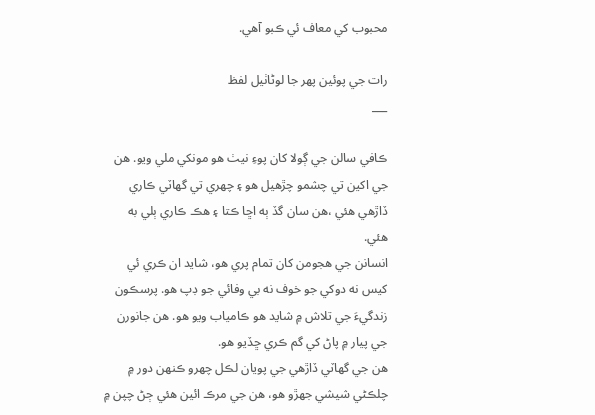محبوب کي معاف ئي ڪبو آهي.

رات جي پوئين پھر جا لوڻاٺيل لفظ
___

ڪافي سالن جي ڳولا کان پوءِ نيٺ هو مونکي ملي ويو. هن جي اکين تي چشمو چڙهيل هو ۽ چهري تي گهاٽي ڪاري ڏاڙهي هئي ،هن سان گڏ ٻه اڇا ڪتا ۽ هڪ ڪاري ٻلي به هئي.
انسانن جي هجومن کان تمام پري هو، شايد ان ڪري ئي کيس نه دوکي جو خوف نه بي وفائي جو ڊپ هو. پرسڪون زندگيءَ جي تلاش ۾ شايد هو ڪامياب ويو هو. هن جانورن جي پيار ۾ پاڻ کي گم ڪري ڇڏيو هو.
هن جي گهاٽي ڏاڙهي جي پويان لڪل چهرو ڪنهن دور ۾ چلڪڻي شيشي جهڙو هو، هن جي مرڪ ائين هئي ڄڻ چپن ۾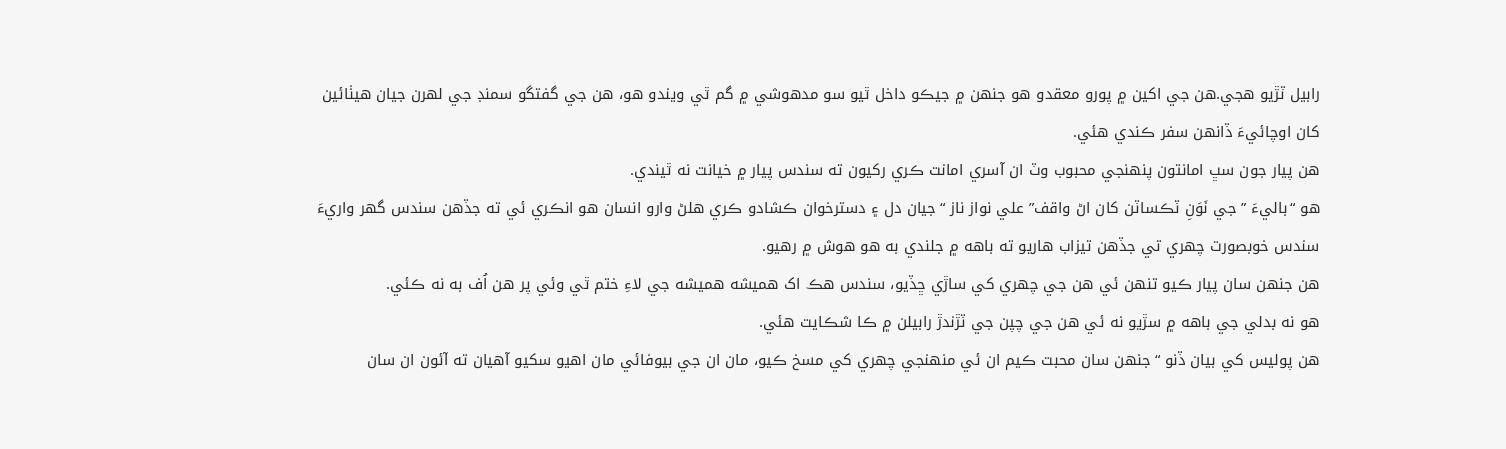رابيل ٽڙيو هجي.هن جي اکين ۾ پورو معقدو هو جنهن ۾ جيڪو داخل ٿيو سو مدهوشي ۾ گم ٿي ويندو هو، هن جي گفتگو سمنڊ جي لهرن جيان هيٺائين کان اوچائيءَ ڏانهن سفر ڪندي هئي.
هن پيار جون سڀ امانتون پنهنجي محبوب وٽ ان آسري امانت ڪري رکيون ته سندس پيار ۾ خيانت نه ٿيندي.
هو “باليءَ ” جي نَوَنِ ٽڪساٽن کان اڻ واقف” علي نواز ناز “جيان دل ۽ دسترخوان ڪشادو ڪري هلڻ وارو انسان هو انڪري ئي ته جڏهن سندس گهر واريءَ سندس خوبصورت چهري تي جڏهن تيزاب هاريو ته باهه ۾ جلندي به هو هوش ۾ رهيو.
هن جنهن سان پيار ڪيو تنهن ئي هن جي چهري کي ساڙي ڇڏيو، سندس هڪ اک هميشه هميشه جي لاءِ ختم ٿي وئي پر هن اُف به نه ڪئي.
هو نه بدلي جي باهه ۾ سڙيو نه ئي هن جي چپن جي ٽڙندڙ رابيلن ۾ ڪا شڪايت هئي.
هن پوليس کي بيان ڏنو “جنهن سان محبت ڪيم ان ئي منهنجي چهري کي مسخ ڪيو، مان ان جي بيوفائي مان اهيو سکيو آهيان ته آئون ان سان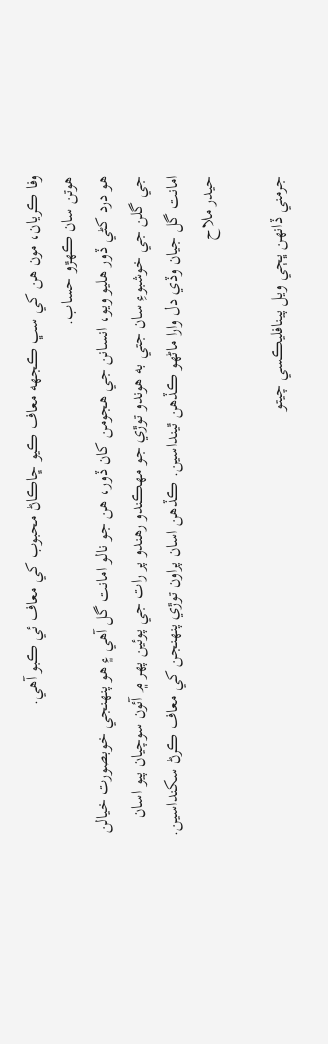وفا ڪريان، مون هن کي سڀ ڪجهه معاف ڪيو ڇاڪاڻ محبوب کي معاف ئي ڪبو آهي.
هوتن سان ڪهڙو حساب.
هو درد کڻي ڏور هليو ويو، انسانن جي هجومن کان ڏور، هن جو نالو امانت گل آهي ۽ هو پنهنجي خوبصورت خيالن جي گلن جي خوشبوءِ سان جتي به هوندو توڙي جو مهڪندو رهندو پر رات جي پوئين پهر ۾ آئون سوچيان پيو اسان امانت گل جيان وڏي دل وارا ماڻهو ڪڏهن ٿينداسين. ڪڏهن اسان پراون توڙي پنهنجن کي معاف ڪرڻ سکنداسين.
حيدر ملاح

جرمني ڏانھن ڀڄي ويل پينافليڪسي چيتو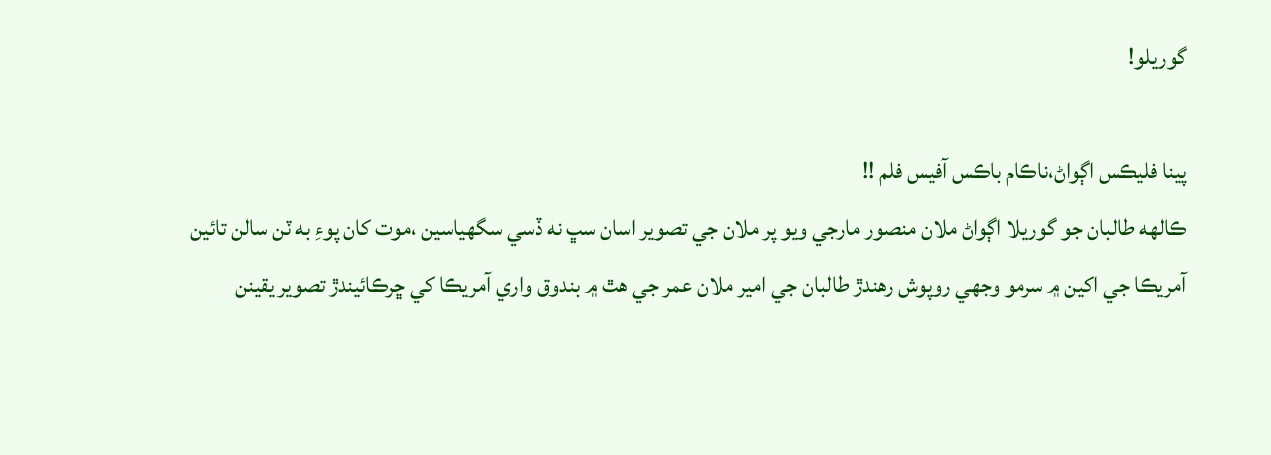گوريلو!

پينا فليڪس اڳواڻ،ناڪام باڪس آفيس فلم !!
ڪالهه طالبان جو گوريلا اڳواڻ ملان منصور مارجي ويو پر ملان جي تصوير اسان سڀ نه ڏسي سگهياسين ،موت کان پوءِ به ٽن سالن تائين آمريڪا جي اکين ۾ سرمو وجهي روپوش رهندڙ طالبان جي امير ملان عمر جي هٿ ۾ بندوق واري آمريڪا کي ڇرڪائيندڙ تصوير يقينن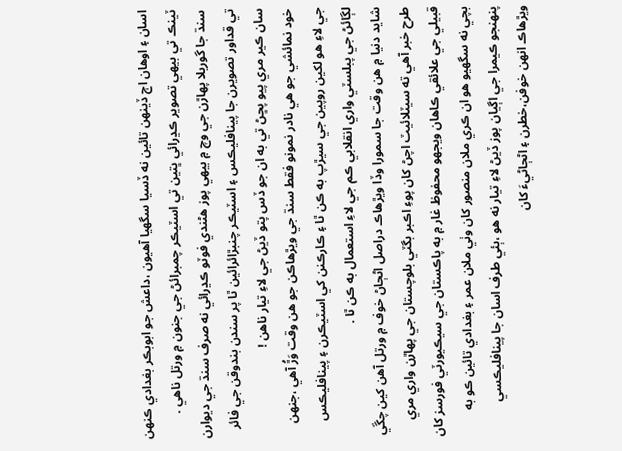اسان ۽ اوهان اڄ ڏينهن تائين نه ڏسيا سگهيا آهيون ،داعش جو ابوبڪر بغدادي ڪنهن ٽينڪ تي بيهي تصوير ڪڍرائي ڀتين تي اسٽيڪر چمبرائڻ جي جنون ۾ ورتل ناهي .
سنڌ جا گوريلا پهاڙن جي وچ ۾ بيهي پوز هڻندي فوٽو ڪڍرائي نه صرف سنڌ جي ديوارن تي قداور تصويرن جا پينافليڪس ۽ اسٽيڪر چنبڙائرائين ٿا پر سندن بندوقن جي فائر سان ڪير مري پيو پڇڻ تي به ان جو ڏس پتو ڏيڻ جي لاءِ تيار ناهن !
خود نمائشي جو هي نادر نمونو فقط سنڌ جي ويڙهاڪن جو هن وقت وَڙُ آهي ،جنهن جي لاءِ هو لکين روپين جي سيڙپ به ڪن ٿا ۽ ڪارڪنن کي اسٽيڪرن ۽ پينافليڪس لڳائڻ جي پبلسٽي واري انقلابي ڪم جي لاءِ استعمال به ڪن ٿا .
شايد دنيا ۾ هن وقت جا سمورا وڏا ويڙهاڪ دراصل اڻڄاڻ خوف ۾ ورتل آهن کين چڱي طرح خبر آهي ته سيٽلائيٽ اچڻ کان پوءِ اڪبر بگٽي بلوچستان جي پهاڙن واري مري قبيلي جي علائقي ڪاهان ويجهو محفوظ غار ۾ به پاڪستان جي سيڪيورٽي فورسز کان بچي نه سگهيو هو ان ڪري ملان منصور کان وٺي ملان عمر ۽ بغدادي تائين ڪو به پنهنجو ڪيمرا جي اڳيان پوز ڏيڻ لاءِ تيار نه هو ،ٻئي طرف اسان جا پينافليڪسي ويڙهاڪ انهن خوفن،خطرن ۽ اڻڄاڻيءَ کان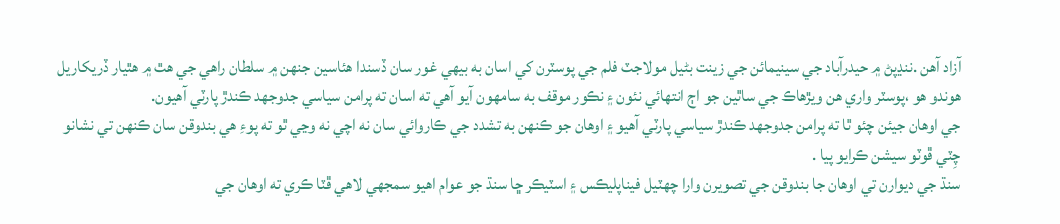آزاد آهن .ننڍپڻ ۾ حيدرآباد جي سينيمائن جي زينت بڻيل مولاجٽ فلم جي پوسٽرن کي اسان به بيهي غور سان ڏسندا هئاسين جنهن ۾ سلطان راهي جي هٿ ۾ ھٿيار ڏريکاريل هوندو هو ،پوسٽر واري هن ويڙهاڪ جي ساٿين جو اڄ انتهائي نئون ۽ نڪور موقف به سامهون آيو آهي ته اسان ته پرامن سياسي جدوجهد ڪندڙ پارٽي آهيون.
جي اوهان جيئن چئو ٿا ته پرامن جدوجهد ڪندڙ سياسي پارٽي آهيو ۽ اوهان جو ڪنهن به تشدد جي ڪاروائي سان نه اچي نه وڃي ٿو ته پوءِ هي بندوقن سان ڪنهن تي نشانو چِٽي ڦوٽو سيشن ڪرايو پيا .
سنڌ جي ديوارن تي اوهان جا بندوقن جي تصويرن وارا چهٽيل فيناپليڪس ۽ اسٽيڪر ڇا سنڌ جو عوام اهيو سمجهي لاهي ڦٽا ڪري ته اوهان جي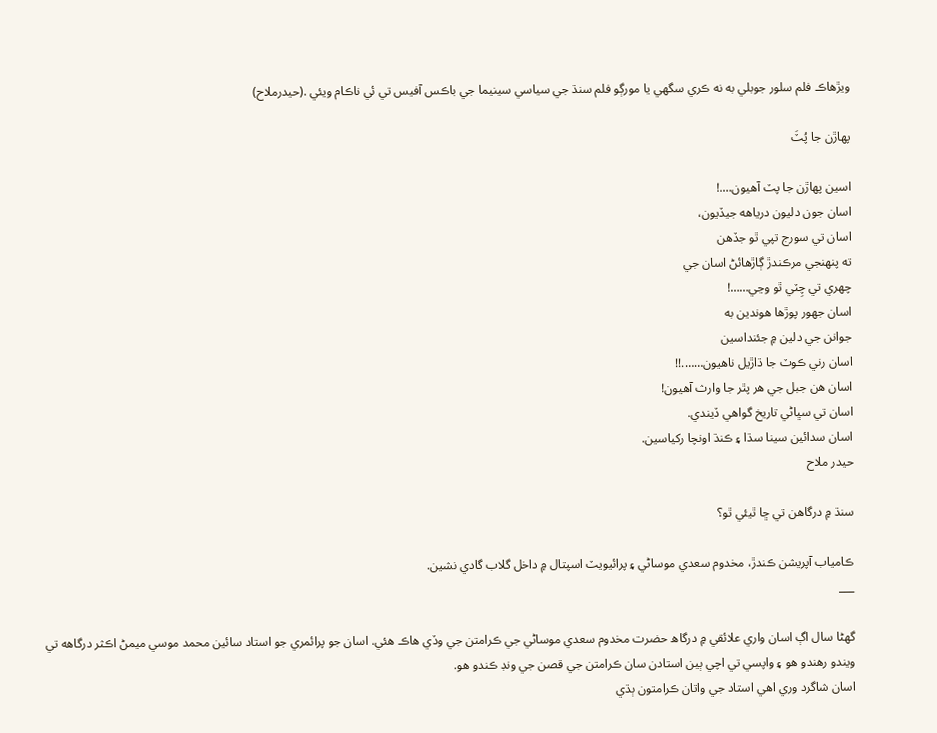ويڙھاڪ فلم سلور جوبلي به نه ڪري سگهي يا مورڳو فلم سنڌ جي سياسي سينيما جي باڪس آفيس تي ئي ناڪام ويئي .(حيدرملاح)

پهاڙن جا پُٽَ

اسين پهاڙن جا پٽ آهيون….!
اسان جون دليون درياهه جيڏيون،
اسان تي سورج تپي ٿو جڏهن
ته پنهنجي مرڪندڙ ڳاڙهائڻ اسان جي
چهري تي چِٽي ٿو وڃي……!
اسان جهور پوڙها هوندين به
جوانن جي دلين ۾ جئنداسين
اسان رني ڪوٽ جا ڌاڙيل ناهيون…….!!
اسان هن جبل جي هر پٿر جا وارث آهيون!
اسان تي سڀاڻي تاريخ گواهي ڏيندي.
اسان سدائين سينا سڌا ۽ ڪنڌ اونچا رکياسين.
حيدر ملاح

سنڌ ۾ درگاهن تي ڇا ٿيئي ٿو؟

ڪامياب آپريشن ڪندڙ، مخدوم سعدي موساڻي ۽ پرائيويٽ اسپتال ۾ داخل گلاب گادي نشين.
___

گهڻا سال اڳ اسان واري علائقي ۾ درگاھ حضرت مخدوم سعدي موساڻي جي ڪرامتن جي وڏي هاڪ هئي. اسان جو پرائمري جو استاد سائين محمد موسي ميمڻ اڪثر درگاهه تي ويندو رهندو هو ۽ واپسي تي اچي ٻين استادن سان ڪرامتن جي قصن جي ونڊ ڪندو هو.
اسان شاگرد وري اهي استاد جي واتان ڪرامتون ٻڌي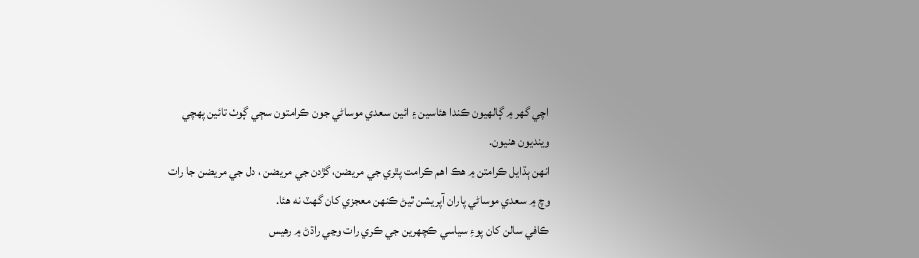اچي گهر ۾ ڳالهيون ڪندا هئاسين ۽ ائين سعدي موساڻي جون ڪرامتون سڄي ڳوٺ تائين پهچي وينديون هنيون.
انهن ٻڌايل ڪرامتن ۾ هڪ اهم ڪرامت پٿري جي مريضن، گڙدن جي مريضن ، دل جي مريضن جا رات وچ ۾ سعدي موساڻي پاران آپريشن ٿيڻ ڪنهن معجزي کان گهٽ نه هئا.
ڪافي سالن کان پوءِ سياسي ڪچهرين جي ڪري رات وڃي راڌڻ ۾ رهيس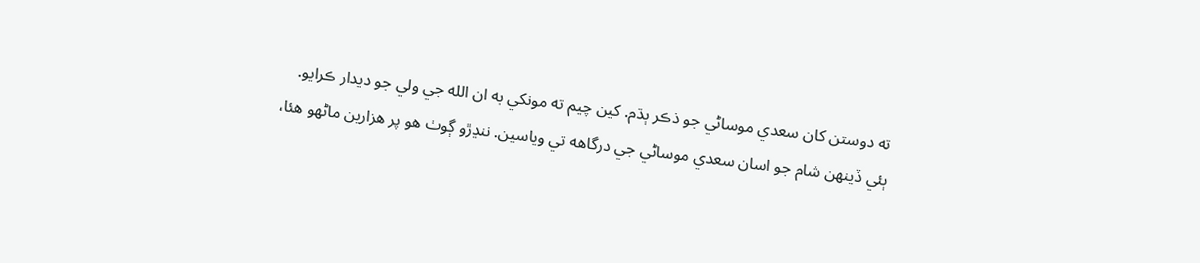ته دوستن کان سعدي موساڻي جو ذڪر ٻڌم. کين چيم ته مونکي به ان الله جي ولي جو ديدار ڪرايو.
ٻئي ڏينهن شام جو اسان سعدي موساڻي جي درگاهه تي وياسين. ننڍڙو ڳوٺ هو پر هزارين ماڻهو هئا،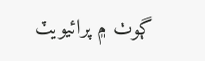ڳوٺ ۾ پرائيويٽ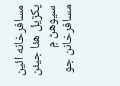مسافرخانه ائين پکڙيل هئا جيئن سيوهڻ ۾ مسافرخانن جو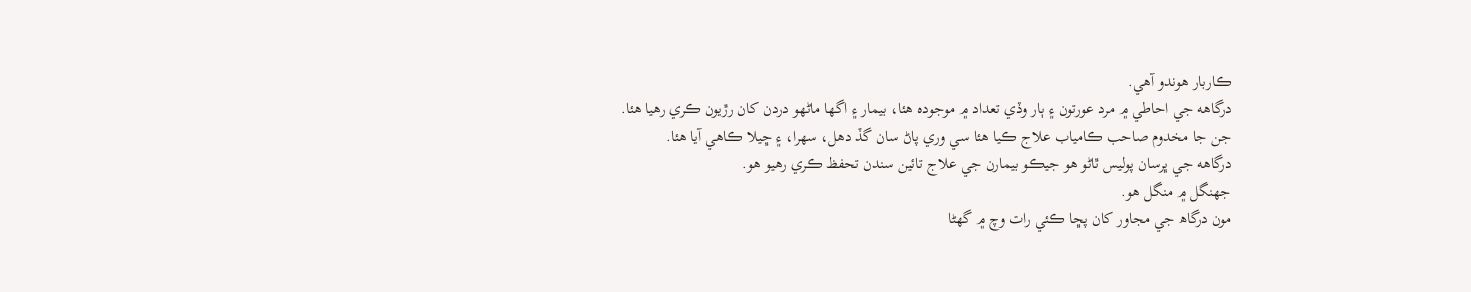ڪاربار هوندو آهي.
درگاهه جي احاطي ۾ مرد عورتون ۽ ٻار وڏي تعداد ۾ موجوده هئا، بيمار ۽ اگها ماڻهو دردن کان رڙيون ڪري رهيا هئا.
جن جا مخدوم صاحب ڪامياب علاج ڪيا هئا سي وري پاڻ سان گڏ دهل، سهرا، ۽ ڇيلا ڪاهي آيا هئا.
درگاهه جي ڀرسان پوليس ٿاڻو هو جيڪو بيمارن جي علاج تائين سندن تحفظ ڪري رهيو هو.
جهنگل ۾ منگل هو.
مون درگاھ جي مجاور کان پڇا ڪئي رات وچ ۾ گهڻا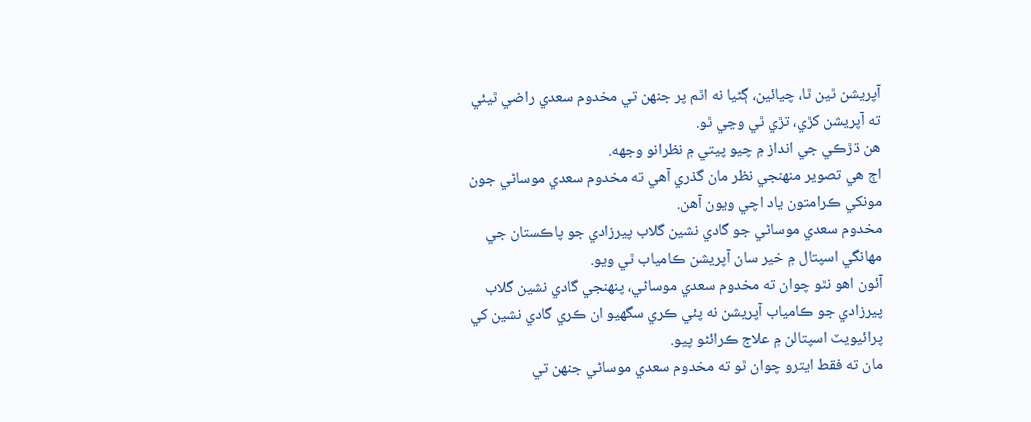آپريشن ٿين ٿا، چيائين، ڳڻيا نه اٿم پر جنهن تي مخدوم سعدي راضي ٿيئي ته آپريشن کڙي، تڙي ٿي وڃي ٿو.
هن ڌڙڪي جي انداز ۾ چيو پيتي ۾ نظرانو وجهه.
اڄ هي تصوير منهنجي نظر مان گذري آهي ته مخدوم سعدي موساڻي جون مونکي ڪرامتون ياد اچي ويون آهن.
مخدوم سعدي موساڻي جو گادي نشين گلاب پيرزادي جو پاڪستان جي مهانگي اسپتال ۾ خير سان آپريشن ڪامياب ٿي ويو.
آئون اهو نٿو چوان ته مخدوم سعدي موساڻي، پنهنجي گادي نشين گلاب پيرزادي جو ڪامياب آپريشن نه پئي ڪري سگهيو ان ڪري گادي نشين کي پرائيويٽ اسپتالن ۾ علاج ڪرائڻو پيو.
مان ته فقط ايترو چوان ٿو ته مخدوم سعدي موساڻي جنهن تي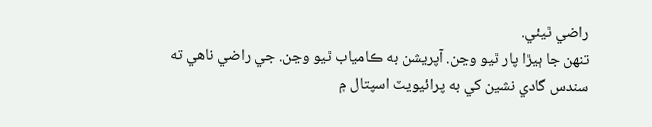راضي ٿيئي.
تنهن جا ٻيڙا پار ٿيو وڃن. آپريشن به ڪامياب ٿيو وڃن. جي راضي ناهي ته سندس گادي نشين کي به پرائيويٽ اسپتال ۾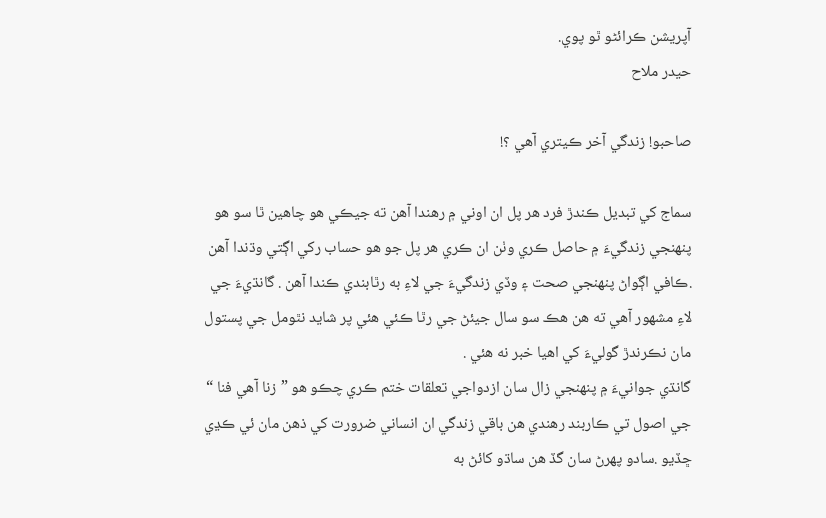آپريشن ڪرائڻو ٿو پوي.
حيدر ملاح

صاحبو! زندگي آخر ڪيتري آھي ؟!

سماج کي تبديل ڪندڙ فرد ھر پل ان اوني ۾ رهندا آهن ته جيڪي هو چاهين ٿا سو هو پنهنجي زندگيءَ ۾ حاصل ڪري وٺن ان ڪري هر پل جو هو حساب رکي اڳتي وڌندا آهن .ڪافي اڳواڻ پنهنجي صحت ۽ وڏي زندگيءَ جي لاءِ به رٿابندي ڪندا آهن . گانڌيءَ جي لاءِ مشهور آهي ته هن هڪ سو سال جيئڻ جي رٿا ڪئي هئي پر شايد نٿومل جي پستول مان نڪرندڙ گوليءَ کي اهيا خبر نه هئي .
گانڌي جوانيءَ ۾ پنهنجي زال سان ازدواجي تعلقات ختم ڪري چڪو هو ”زنا آهي فنا “ جي اصول تي ڪاربند رهندي هن باقي زندگي ان انساني ضرورت کي ذهن مان ئي ڪڍي ڇڏيو .سادو پهرڻ سان گڏ هن ساڌو کائڻ به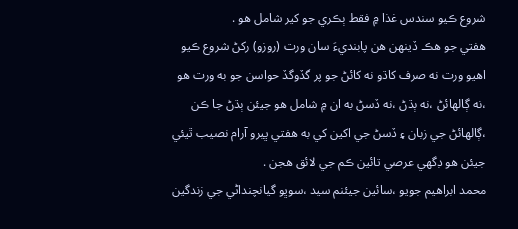شروع ڪيو سندس غذا ۾ فقط ٻڪري جو کير شامل هو .
هفتي جو هڪ ڏينهن هن پابنديءَ سان ورت (روزو) رکڻ شروع ڪيو اهيو ورت نه صرف کاڌو نه کائڻ جو پر گڏوگڏ حواسن جو به ورت هو ،نه ڳالهائڻ ،نه ٻڌڻ ،نه ڏسڻ به ان ۾ شامل هو جيئن ٻڌڻ جا ڪن ،ڳالهائڻ جي زبان ۽ ڏسڻ جي اکين کي به هفتي ڀيرو آرام نصيب ٿيئي جيئن هو ڊگهي عرصي تائين ڪم جي لائق هجن .
محمد ابراهيم جويو ،سائين جيئنم سيد ،سوڀو گيانچنداڻي جي زندگين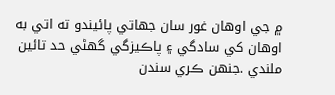۾ جي اوهان غور سان جهاتي پائيندو ته اتي به اوهان کي سادگي ۽ پاڪيزگي گهڻي حد تائين ملندي .جنهن ڪري سندن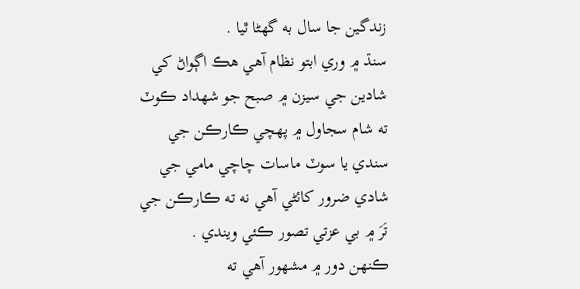زندگين جا سال به گهڻا ٿيا .
سنڌ ۾ وري ابتو نظام آهي هڪ اڳواڻ کي شادين جي سيزن ۾ صبح جو شهداد ڪوٽ ته شام سجاول ۾ پهچي ڪارڪن جي سندي يا سوٽ ماسات چاچي مامي جي شادي ضرور کائڻي آهي نه ته ڪارڪن جي تَرَ ۾ بي عزتي تصور ڪئي ويندي .
ڪنهن دور ۾ مشهور آهي ته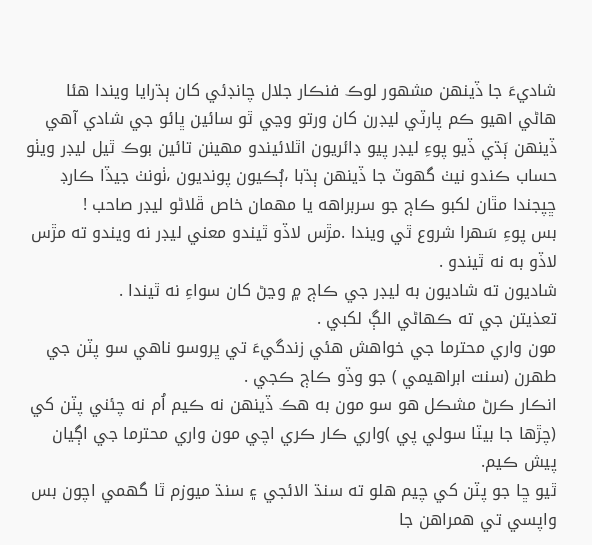شاديءَ جا ڏينهن مشهور لوڪ فنڪار جلال چانڊئي کان ٻڌرايا ويندا هئا هاڻي اهيو ڪم پارٽي ليڊرن کان ورتو وڃي ٿو سائين ڀائو جي شادي آهي ڏينهن ٻَڌي ڏيو پوءِ ليڊر پيو ڊائريون اٿلائيندو مهينن تائين بوڪ ٿيل ليڊر ويٺو حساب ڪندو نيٺ گهوٽ جا ڏينهن ٻڌبا ،ٻُڪيون پونديون ،ٺونٺ جيڏا ڪارڊ ڇپجندا مٿان لکبو ڪاڄ جو سربراهه يا مهمان خاص ڦلاڻو ليڊر صاحب !
بس پوءِ سَهرا شروع ٿي ويندا .مڙس لاڏو ٿيندو معني ليڊر نه ويندو ته مڙس لاڏو به نه ٿيندو .
شاديون ته شاديون به ليڊر جي ڪاڄ ۾ وڃڻ کان سواءِ نه ٿيندا .
تعذيتن جي ته ڪهاڻي الڳ لکبي .
مون واري محترما جي خواهش هئي زندگيءَ تي ڀروسو ناهي سو پٽن جي طهرن (سنت ابراهيمي ) جو وڏو ڪاڄ ڪجي .
انڪار ڪرڻ مشڪل هو سو مون به هڪ ڏينهن نه ڪيم اُم نه چئني پٽن کي (چڙها جا بيٽا سولي پي )واري ڪار ڪري اچي مون واري محترما جي اڳيان پيش ڪيم.
ٿيو ڇا جو پٽن کي چيم هلو ته سنڌ الائجي ۽ سنڌ ميوزم ٿا گهمي اچون بس واپسي تي همراهن جا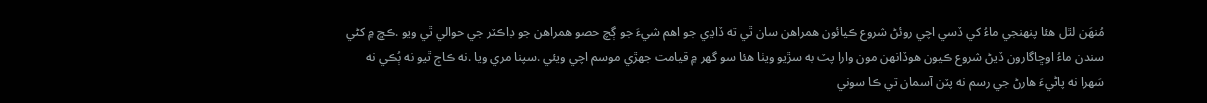مُنهَن لٿل هئا پنهنجي ماءُ کي ڏسي اچي روئڻ شروع ڪيائون همراهن سان ٿي ته ڏاڍي جو اهم شيءَ جو ڳچ حصو همراهن جو ڊاڪٽر جي حوالي ٿي ويو .ڪڇ ۾ کڻي سندن ماءُ اوڇاگارون ڏيڻ شروع ڪيون هوڏانهن مون وارا پٽ به سڙيو ويٺا هئا سو گهر ۾ قيامت جهڙي موسم اچي ويئي .سپنا مري ويا .نه ڪاڄ ٿيو نه ٻُڪي نه سَهرا نه پاڻيءَ هارڻ جي رسم نه پٽن آسمان تي ڪا سوني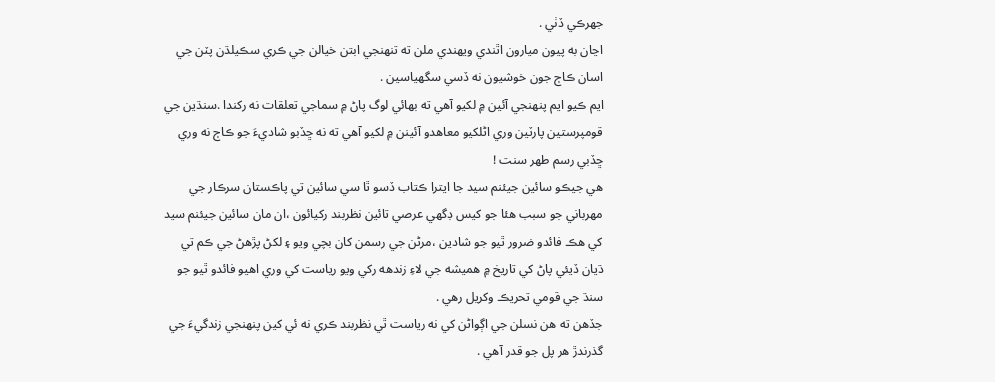جهرڪي ڏٺي .
اڃان به پيون ميارون اٿندي ويهندي ملن ته تنهنجي ابتن خيالن جي ڪري سڪيلڌن پٽن جي اسان ڪاڄ جون خوشيون نه ڏسي سگهياسين .
ايم ڪيو ايم پنهنجي آئين ۾ لکيو آهي ته بهائي لوگ پاڻ ۾ سماجي تعلقات نه رکندا .سنڌين جي قومپرستين پارٽين وري اڻلکيو معاهدو آئينن ۾ لکيو آهي ته نه ڇڏبو شاديءَ جو ڪاڄ نه وري ڇڏبي رسم طهر سنت !
هي جيڪو سائين جيئنم سيد جا ايترا ڪتاب ڏسو ٿا سي سائين تي پاڪستان سرڪار جي مهرباني جو سبب هئا جو کيس ڊگهي عرصي تائين نظربند رکيائون ،ان مان سائين جيئنم سيد کي هڪ فائدو ضرور ٿيو جو شادين ،مرڻن جي رسمن کان بچي ويو ۽ لکڻ پڙهڻ جي ڪم تي ڌيان ڏيئي پاڻ کي تاريخ ۾ هميشه جي لاءِ زندهه رکي ويو رياست کي وري اهيو فائدو ٿيو جو سنڌ جي قومي تحريڪ وکريل رهي .
جڏهن ته هن نسلن جي اڳواڻن کي نه رياست ٿي نظربند ڪري نه ئي کين پنهنجي زندگيءَ جي گذرندڙ هر پل جو قدر آهي .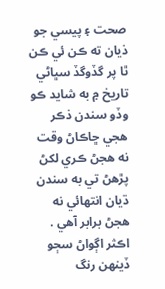صحت ۽ پيسي جو ذيان ته ڪن ئي ڪن ٿا پر گڏوگڏ سڀاڻي تاريخ ۾ به شايد ڪو وڏو سندن ذڪر هجي ڇاڪاڻ وقت نه هجڻ ڪري لکڻ پڙهڻ تي به سندن ڌيان انتهائي نه هجڻ برابر آهي .
اڪثر اڳواڻ سڄو ڏينهن رنگ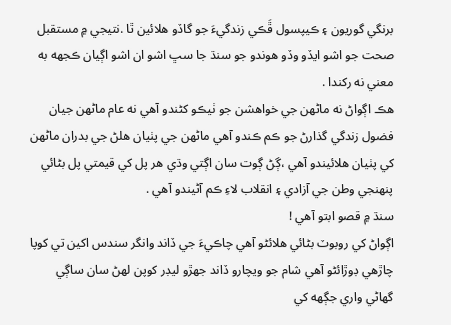برنگي گوريون ۽ ڪيپسول ڦَڪي زندگيءَ جو گاڏو هلائين ٿا .نتيجي ۾ مستقبل صحت جو اشو ايڏو وڏو هوندو جو سنڌ جا سڀ اشو ان اشو اڳيان ڪجهه به معني نه رکندا .
هڪ اڳواڻ نه ماڻهن جي خواهشن جو ٺيڪو کڻندو آهي نه عام ماڻهن جيان فضول زندگي گذارڻ جو ڪم ڪندو آهي ماڻهن جي پٺيان هلڻ جي بدران ماڻهن کي پٺيان هلائيندو آهي ،ڳڻ ڳوت سان اڳتي وڌي هر پل کي قيمتي پل بڻائي پنهنجي وطن جي آزادي ۽ انقلاب لاءِ ڪم آڻيندو آهي .
سنڌ ۾ قصو ابتو آهي !
اڳواڻ کي روبوٽ بڻائي هلائڻو آهي چاڪيءَ جي ڏاند وانگر سندس اکين تي کوپا چاڙهي ڊوڙائڻو آهي شام جو ويچارو ڏاند جهڙو ليڊر کوپن لهڻ سان ساڳي گهاڻي واري جڳهه کي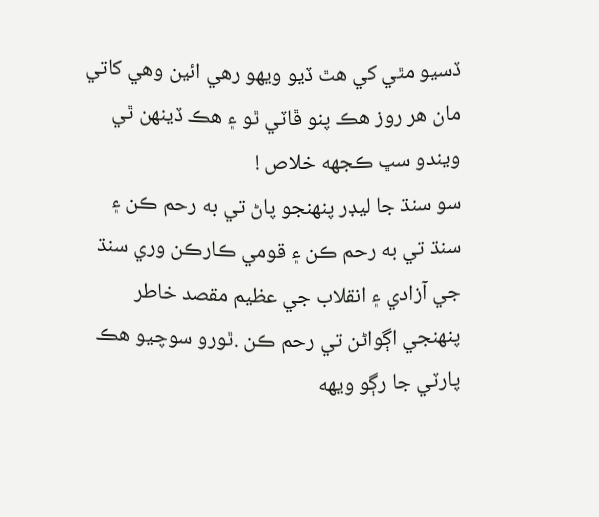ڏسيو مٿي کي هٿ ڏيو ويهو رهي ائين وهي کاتي مان هر روز هڪ پنو ڦاٽي ٿو ۽ هڪ ڏينهن ٿي ويندو سڀ ڪجهه خلاص !
سو سنڌ جا ليڊر پنهنجو پاڻ تي به رحم ڪن ۽ سنڌ تي به رحم ڪن ۽ قومي ڪارڪن وري سنڌ جي آزادي ۽ انقلاب جي عظيم مقصد خاطر پنهنجي اڳواڻن تي رحم ڪن .ٿورو سوچيو هڪ پارٽي جا رڳو ويهه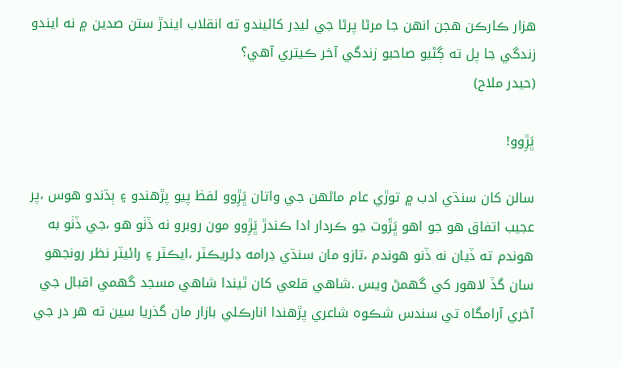هزار ڪارڪن هجن انهن جا مرڻا پرڻا جي ليڊر کائيندو ته انقلاب ايندڙ ستن صدين ۾ نه ايندو زندگي جا پل ته ڳڻيو صاحبو زندگي آخر ڪيتري آهي؟
(حيدر ملاح)

ڀَڙِوو!

سالن کان سنڌي ادب ۾ توڙي عام ماڻهن جي واتان ڀَڙِوو لفظ پيو پڙھندو ۽ ٻڌندو هوس ،پر عجيب اتفاق هو جو اهو ڀَڙَوت جو ڪردار ادا ڪندڙ ڀَڙِوو مون روبرو نه ڏٺو هو ،جي ڏٺو به هوندم ته ڏيان نه ڏنو هوندم ،تازو مان سنڌي ڊرامه ڊئريڪٽر ،ايڪٽر ۽ رائيٽر نظر رونجهو سان گڏ لاهور کي گهمڻ ويس .شاهي قلعي کان ٿيندا شاهي مسجد گهمي اقبال جي آخري آرامگاه تي سندس شڪوه شاعري پڙهندا انارڪلي بازار مان گذريا سين ته هر در جي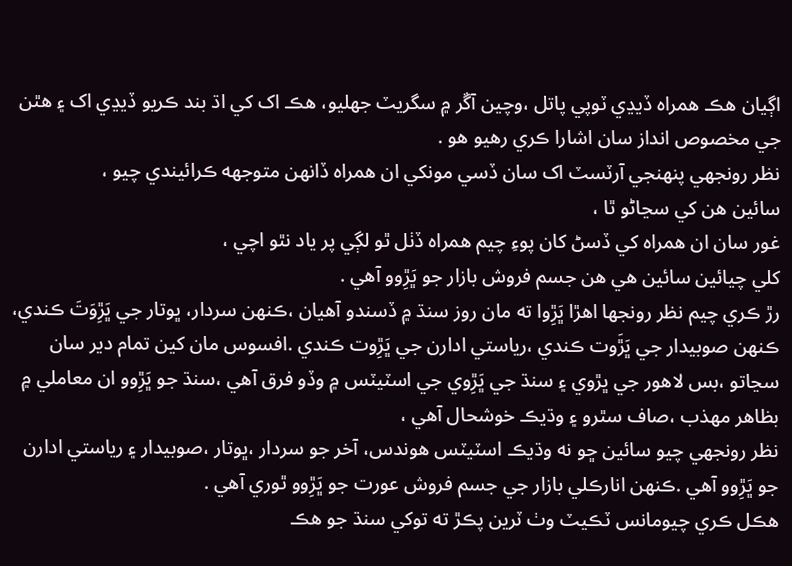اڳيان هڪ همراه ڏيڍي ٽوپي پاتل ،وچين آڱر ۾ سگريٽ جهليو، هڪ اک کي اڌ بند ڪريو ڏيڍي اک ۽ ھٿن جي مخصوص انداز سان اشارا ڪري رهيو هو .
نظر رونجهي پنهنجي آرٽسٽ اک سان ڏسي مونکي ان همراه ڏانهن متوجهه ڪرائيندي چيو ،
سائين هن کي سڃاڻو ٿا ،
غور سان ان همراه کي ڏسڻ کان پوءِ چيم همراه ڏٺل ٿو لڳي پر ياد نٿو اچي ،
کلي چيائين سائين هي هن جسم فروش بازار جو ڀَڙِوو آھي .
رڙ ڪري چيم نظر رونجها اهڙا ڀَڙِوا ته مان روز سنڌ ۾ ڏسندو آھيان ،ڪنهن سردار، ڀوتار جي ڀَڙِوَتَ ڪندي، ڪنهن صوبيدار جي ڀَڙَوت ڪندي ،رياستي ادارن جي ڀَڙِوت ڪندي .افسوس مان کين تمام دير سان سڃاتو ،بس لاهور جي ڀڙوي ۽ سنڌ جي ڀَڙِوي جي اسٽيٽس ۾ وڏو فرق آھي ،سنڌ جو ڀَڙِوو ان معاملي ۾ بظاهر مهذب ،صاف سٿرو ۽ وڌيڪ خوشحال آھي ،
نظر رونجهي چيو سائين ڇو نه وڌيڪ اسٽيٽس هوندس، آخر جو سردار ،ڀوتار ،صوبيدار ۽ رياستي ادارن جو ڀَڙِوو آھي .ڪنهن انارڪلي بازار جي جسم فروش عورت جو ڀَڙِوو ٿوري آھي .
هڪل ڪري چيومانس ٽڪيٽ وٺ ٽرين پڪڙ ته توکي سنڌ جو هڪ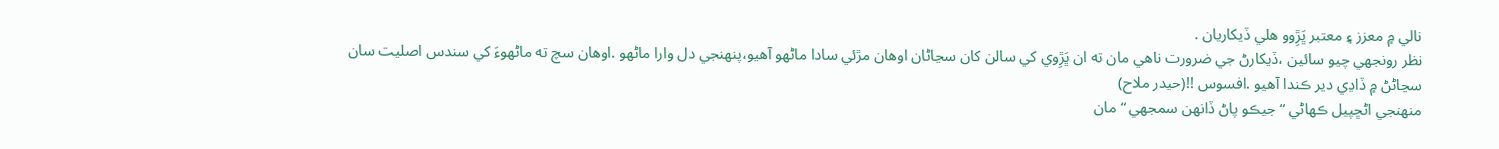نالي ۾ معزز ۽ معتبر ڀَڙِوو ھلي ڏيکاريان .
نظر رونجهي چيو سائين ،ڏيکارڻ جي ضرورت ناھي مان ته ان ڀَڙِوي کي سالن کان سڃاڻان اوهان مڙئي سادا ماڻهو آھيو،پنهنجي دل وارا ماڻهو .اوهان سچ ته ماڻهوءَ کي سندس اصليت سان سڃاڻڻ ۾ ڏاڍي دير ڪندا آھيو .افسوس !!(حيدر ملاح)
منهنجي اڻڇپيل ڪهاڻي “جيڪو پاڻ ڏانهن سمجهي “مان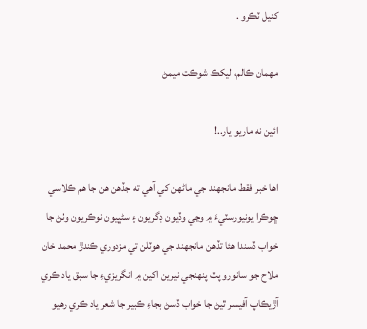کنيل ٽڪرو .

مهمان ڪالم، ليکڪ شوڪت ميمڻ

ائين نه ماريو يار..!

اها خبر فقط مانجهند جي ماڻهن کي آهي ته جڏهن هن جا هم ڪلاسي ڇوڪرا يونيورسٽيءَ ۾ وڃي وڏيون ڊگريون ۽ سڻڀيون نوڪريون وٺڻ جا خواب ڏسندا هئا تڏهن مانجهند جي هوٽلن تي مزدوري ڪندڙ محمد خان ملاح جو سانورو پٽ پنهنجي نيرين اکين ۾ انگريزيءِ جا سبق ياد ڪري آڙيڪاپ آفيسر ٿيڻ جا خواب ڏسڻ بجاءِ ڪبير جا شعر ياد ڪري رهيو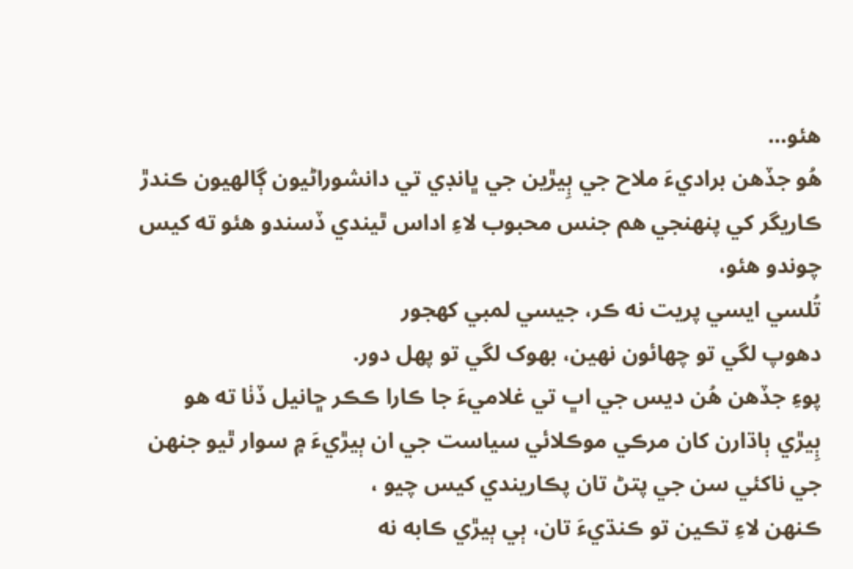هئو…
هُو جڏهن براديءَ ملاح جي ٻِيڙين جي ڀانڊي تي دانشوراڻيون ڳالهيون ڪندڙ ڪاريگر کي پنهنجي هم جنس محبوب لاءِ اداس ٿيندي ڏسندو هئو ته کيس چوندو هئو،
تُلسي ايسي پريت نه ڪر، جيسي لمبي کهجور
دهوپ لگي تو چهائون نهين، بهوک لگي تو پهل دور.
پوءِ جڏهن هُن ديس جي اڀ تي غلاميءَ جا ڪارا ڪڪر ڇانيل ڏٺا ته هو ٻِيڙي ٻاڌارن کان مرڪي موڪلائي سياست جي ان ٻيڙيءَ ۾ سوار ٿيو جنهن جي ناکئي سن جي پتڻ تان پڪاريندي کيس چيو ،
ڪنهن لاءِ تڪين تو ڪنڌيءَ تان، ٻي ٻيڙي ڪابه نه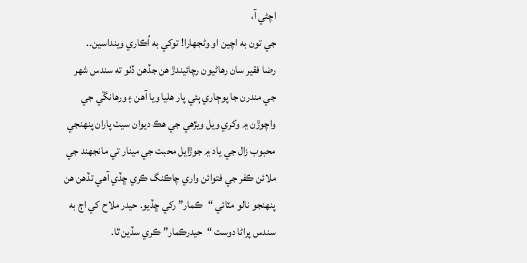اچڻي آ،
جي تون به اچين او وڻجھارا! توکي به اُڪاري وينداسين۔.
رضا فقير سان رهاڻيون رچائيندڙ هن جڏهن ڏٺو ته سندس شهر جي مندرن جا پوڄاري ٻئي پار هليا ويا آهن ۽ ورهانڱي جي واچوڙن ۾ وکري ويل ويڙهي جي هڪ ديوان سيٺ پاران پنهنجي محبوب زال جي ياد ۾ جوڙايل محبت جي مينار تي مانجهند جي ملائن ڪفر جي فتوائن واري چاڪنگ ڪري ڇڏي آهي تڏهن هن پنهنجو نالو مٽائي “ڪمار” رکي ڇڏيو. حيدر ملاح کي اڄ به سندس پراڻا دوست “حيدرڪمار” ڪري سڏين ٿا.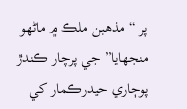پر “مذهبن ملڪ ۾ ماڻهو منجهايا” جي پرچار ڪندڙ پوڄاري حيدرڪمار کي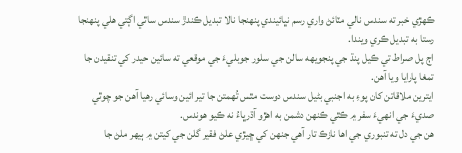ڪهڙي خبر ته سندس نالي مٽائڻ واري رسم نڀائيندي پنهنجا نالا تبديل ڪندڙ سندس ساٿي اڳتي هلي پنهنجا رستا به تبديل ڪري ويندا.
اڄ پل صراط تي ڪيل پنڌ جي پنجويهه سالن جي سلور جوبليءَ جي موقعي ته سائين حيدر کي تنقيدن جا تمغا پارايا ويا آهن.
ايترين ملاقاتن کان پوءِ به اجنبي بڻيل سندس دوست مٿس تُهمتن جا تير ائين وسائي رهيا آهن جو چوٿي صديءَ جي انهيءَ سفر ۾ ڪٿي ڪنهن دشمن به اهڙو آڌرڀاءُ نه ڪيو هوندس.
هن جي دل ته تنبوري جي اها نازڪ تار آهي جنهن کي ڇيڙي علڻ فقير گلن جي کيتن ۾ ٻيهر ملڻ جا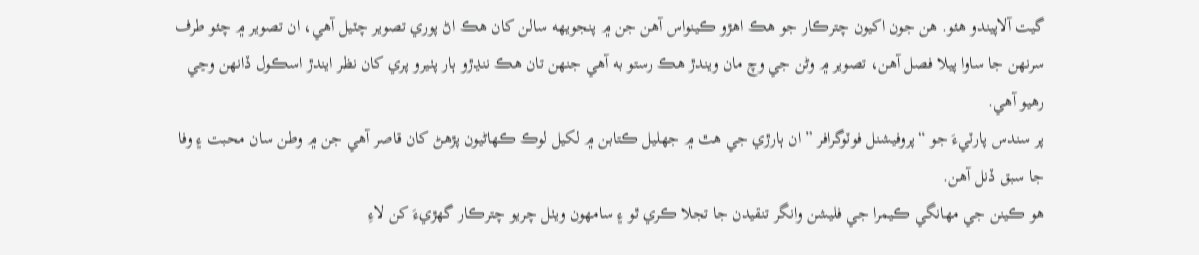گيت آلاپيندو هئو. هن جون اکيون چترڪار جو هڪ اهڙو ڪينواس آهن جن ۾ پنجويهه سالن کان هڪ اڻ پوري تصوير چٽيل آهي، ان تصوير ۾ چئو طرف سرنهن جا ساوا پيلا فصل آهن، تصوير ۾ وڻن جي وچ مان ويندڙ هڪ رستو به آهي جنهن تان هڪ ننڍڙو ٻار پٺيرو پري کان نظر ايندڙ اسڪول ڏانهن وڃي رهيو آهي.
پر سندس پارٽيءَ جو “پروفيشنل فوٽوگرافر ” ان ٻارڙي جي هٿ ۾ جهليل ڪتابن ۾ لکيل لوڪ ڪهاڻيون پڙهڻ کان قاصر آهي جن ۾ وطن سان محبت ۽ وفا جا سبق ڏنل آهن.
هو ڪينن جي مهانگي ڪيمرا جي فليشن وانگر تنقيدن جا تجلا ڪري ٿو ۽ سامهون ويٺل چريو چترڪار گهڙيءَ کن لاءِ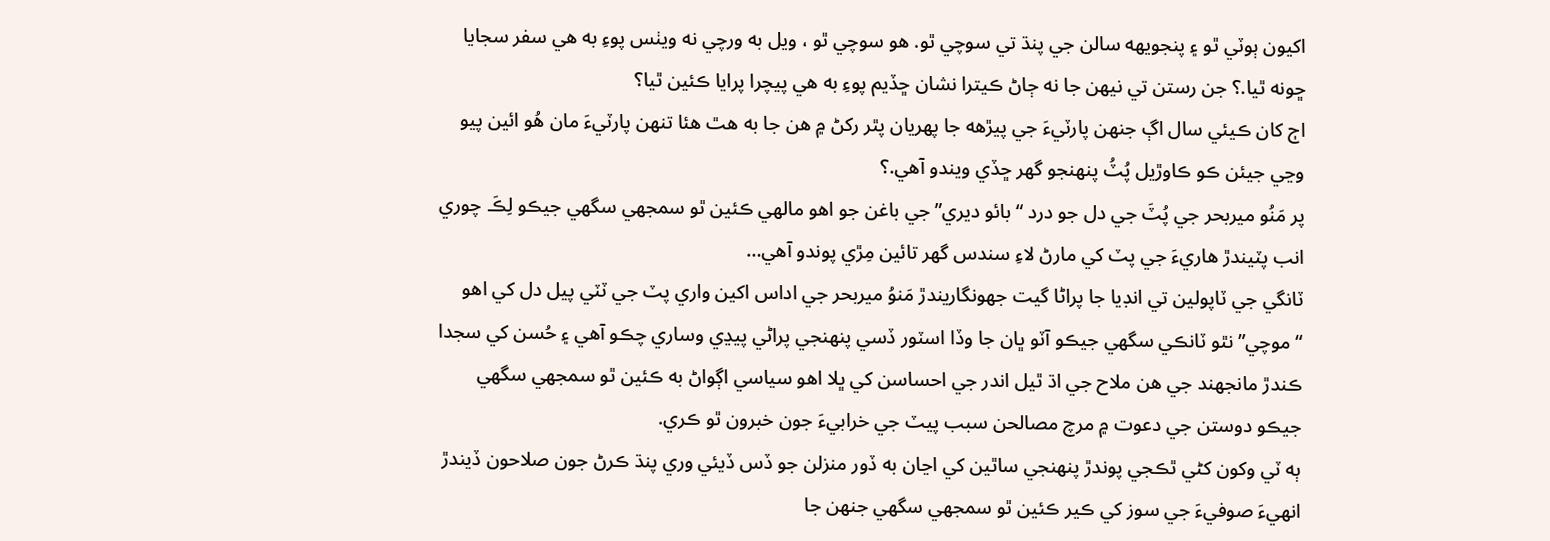اکيون ٻوٽي ٿو ۽ پنجويهه سالن جي پنڌ تي سوچي ٿو. هو سوچي ٿو ، ويل به ورچي نه ويٺس پوءِ به هي سفر سجايا ڇونه ٿيا.؟ جن رستن تي نيهن جا نه ڄاڻ ڪيترا نشان ڇڏيم پوءِ به هي پيچرا پرايا ڪئين ٿيا؟
اڄ کان ڪيئي سال اڳ جنهن پارٽيءَ جي پيڙهه جا پهريان پٿر رکڻ ۾ هن جا به هٿ هئا تنهن پارٽيءَ مان هُو ائين پيو وڃي جيئن ڪو ڪاوڙيل پُٽُ پنهنجو گهر ڇڏي ويندو آهي.؟
پر مَنُو ميربحر جي پُٽَ جي دل جو درد “بائو ديري” جي باغن جو اهو مالهي ڪئين ٿو سمجهي سگهي جيڪو لِڪَ چوري انب پٽيندڙ هاريءَ جي پٽ کي مارڻ لاءِ سندس گهر تائين مِڙي پوندو آهي…
ٽانگي جي ٽاپولين تي انڊيا جا پراڻا گيت جهونگاريندڙ مَنوُ ميربحر جي اداس اکين واري پٽ جي ٽٽي پيل دل کي اهو “موچي” نٿو ٽانڪي سگهي جيڪو آٽو ڀان جا وڏا اسٽور ڏسي پنهنجي پراڻي پيڍي وساري چڪو آهي ۽ حُسن کي سجدا ڪندڙ مانجهند جي هن ملاح جي اڌ ٿيل اندر جي احساسن کي ڀلا اهو سياسي اڳواڻ به ڪئين ٿو سمجهي سگهي جيڪو دوستن جي دعوت ۾ مرچ مصالحن سبب پيٽ جي خرابيءَ جون خبرون ٿو ڪري.
ٻه ٽي وکون کڻي ٿڪجي پوندڙ پنهنجي ساٿين کي اڃان به ڏور منزلن جو ڏس ڏيئي وري پنڌ ڪرڻ جون صلاحون ڏيندڙ انهيءَ صوفيءَ جي سوز کي ڪير ڪئين ٿو سمجهي سگهي جنهن جا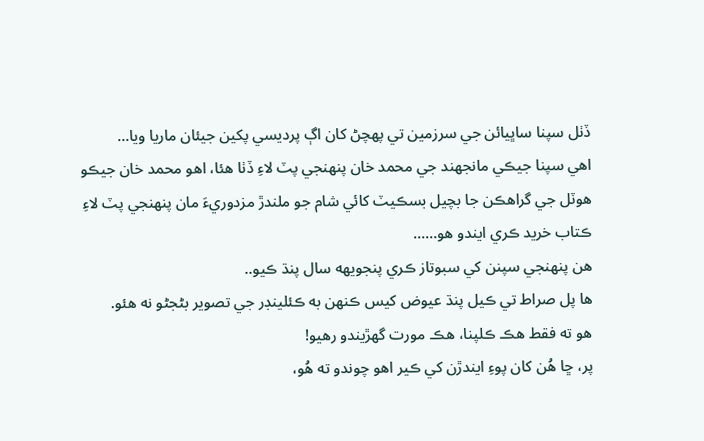ڏٺل سپنا ساڀيائن جي سرزمين تي پهچڻ کان اڳ پرديسي پکين جيئان ماريا ويا…
اهي سپنا جيڪي مانجهند جي محمد خان پنهنجي پٽ لاءِ ڏٺا هئا، اهو محمد خان جيڪو هوٽل جي گراهڪن جا بچيل بسڪيٽ کائي شام جو ملندڙ مزدوريءَ مان پنهنجي پٽ لاءِ ڪتاب خريد ڪري ايندو هو……
هن پنهنجي سپنن کي سبوتاز ڪري پنجويهه سال پنڌ ڪيو..
ها پل صراط تي ڪيل پنڌ عيوض کيس ڪنهن به ڪئلينڊر جي تصوير بڻجڻو نه هئو.
هو ته فقط هڪ ڪلپنا، هڪ مورت گهڙيندو رهيو!
پر، ڇا هُن کان پوءِ ايندڙن کي ڪير اهو چوندو ته هُو،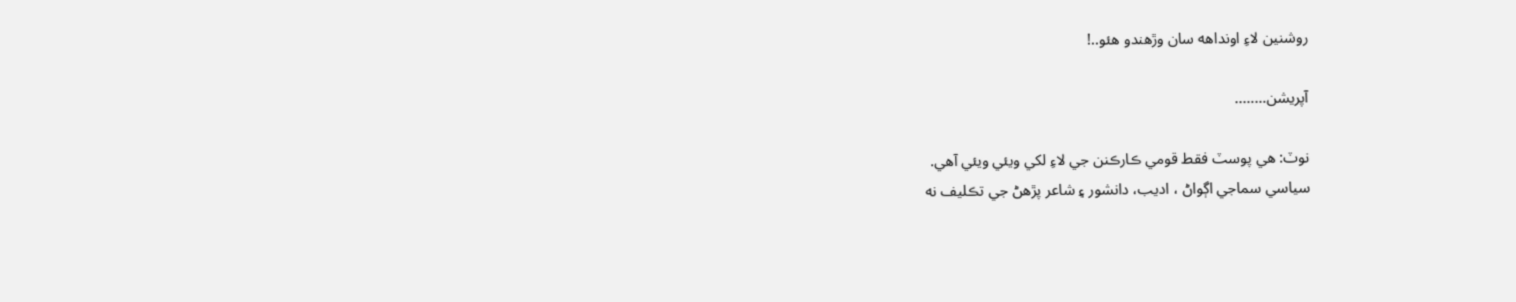روشنين لاءِ اونداهه سان وڙهندو هئو..!

آپريشن……..

نوٽ: ھي پوسٽ فقط قومي ڪارڪنن جي لاءِ لکي ويئي ويئي آھي.
سياسي سماجي اڳواڻ ، اديب، دانشور ۽ شاعر پڙھڻ جي تڪليف نه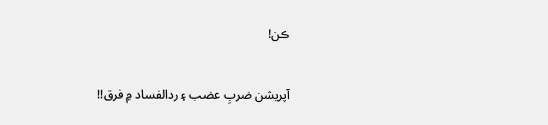ڪن!


آپريشن ضربِ عضب ۽ ردالفساد ۾ فرق!!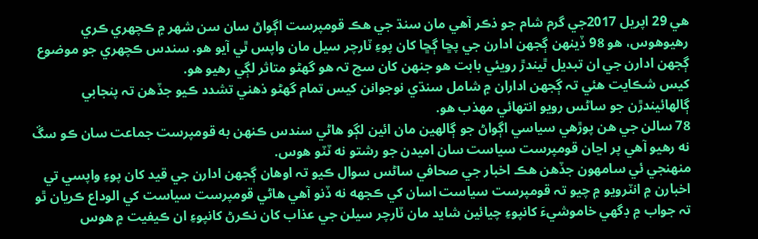ھي 29 اپريل 2017جي گرم شام جو ذڪر آھي مان سنڌ جي ھڪ قومپرست اڳواڻ سان سن شهر ۾ ڪچهري ڪري رھيوھوس، ھو 98 ڏينھن ڳجھن ادارن جي پڇا ڳڇا کان پوءِ ٽارچر سيل مان واپس ٿي آيو ھو. سندس ڪچهري جو موضوع ڳجھن ادارن جي ان تبديل ٿيندڙ رويئي بابت ھو جنهن کان سچ تہ ھو گھڻو متاثر لڳي رھيو ھو.
کيس شڪايت ھئي تہ ڳجھن اداران ۾ شامل سنڌي نوجوانن کيس تمام گھڻو ذهني تشدد ڪيو جڏھن تہ پنجابي ڳالھائيندڙن جو ساڻس رويو انتهائي مھذب ھو.
78 سالن جي ھن پوڙھي سياسي اڳواڻ جو ڳالھين مان ائين لڳو ھاڻي سندس ڪنھن به قومپرست جماعت سان ڪو سڱ نه رھيو آھي پر اڃان قومپرست سياست سان اميدن جو رشتو نه ٽٽو ھوس.
منھنجي ئي سامھون جڏھن ھڪ اخبار جي صحافي ساڻس سوال ڪيو تہ اوھان ڳجھن ادارن جي قيد کان پوءِ واپسي تي اخبارن ۾ انٽرويو ۾ چيو تہ قومپرست سياست اسان کي ڪجھه نه ڏنو آھي ھاڻي قومپرست سياست کي الوداع ڪريان ٿو تہ جواب ۾ ڊگھي خاموشيءَ کانپوءِ چيائين شايد مان ٽارچر سيلن جي عذاب کان نڪرڻ کانپوءِ ان ڪيفيت ۾ ھوس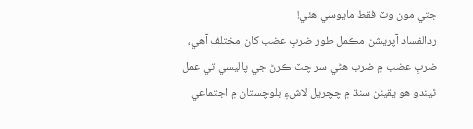جتي مون وٽ فقط مايوسي ھئي!
ردالفساد آپريشن مڪمل طور ضربِ عضب کان مختلف آھي، ضربِ عضب ۾ ضرب ھڻي سر چٽ ڪرڻ جي پاليسي تي عمل ٿيندو ھو يقينن سنڌ ۾ چچريل لاش۽ بلوچستان ۾ اجتماعي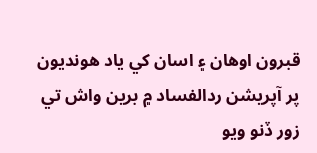قبرون اوھان ۽ اسان کي ياد ھونديون پر آپريشن ردالفساد ۾ برين واش تي زور ڏنو ويو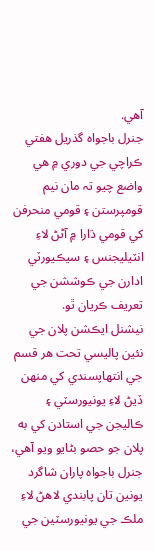آھي.
جنرل باجواہ گذريل ھفتي ڪراچي جي دوري ۾ ھي واضع چيو تہ مان نيم قومپرستن ۽ قومي منحرفن کي قومي ڌارا ۾ آڻڻ لاءِ انٽيليجنس ۽ سيڪيورٽي ادارن جي ڪوششن جي تعريف ڪريان ٿو.
نيشنل ايڪشن پلان جي نئين پاليسي تحت ھر قسم جي انتھاپسندي کي منهن ڏيڻ لاءِ يونيورسٽي ۽ ڪاليجن جي استادن کي به پلان جو حصو بڻايو ويو آھي، جنرل باجواہ پاران شاگرد يونين تان پابندي لاھڻ لاءِ ملڪ جي يونيورسٽين جي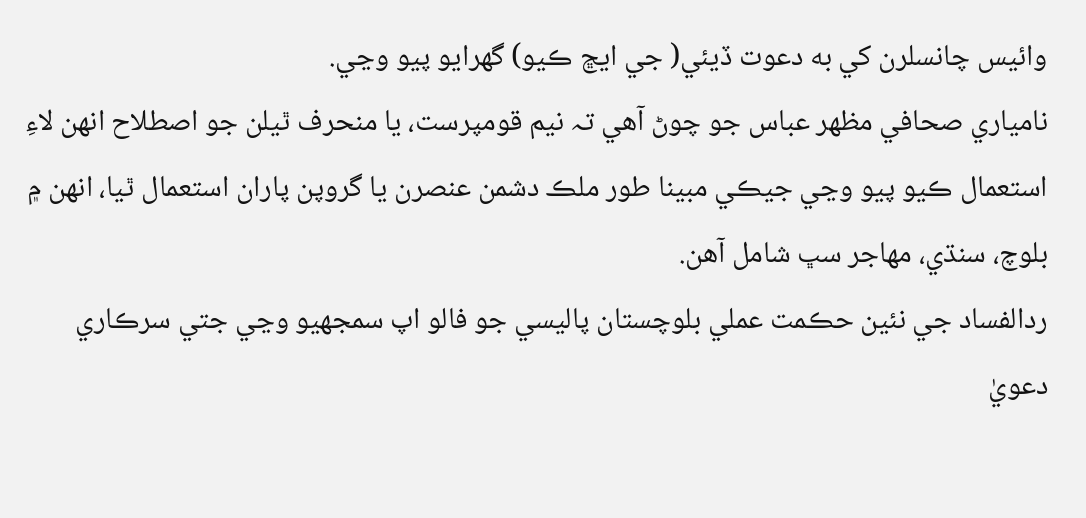وائيس چانسلرن کي به دعوت ڏيئي( جي ايڇ ڪيو) گهرايو پيو وڃي.
نامياري صحافي مظهر عباس جو چوڻ آھي تہ نيم قومپرست، يا منحرف ٿيلن جو اصطلاح انھن لاءِ استعمال ڪيو پيو وڃي جيڪي مبينا طور ملڪ دشمن عنصرن يا گروپن پاران استعمال ٿيا، انھن ۾ بلوچ، سنڌي، مھاجر سڀ شامل آھن.
ردالفساد جي نئين حڪمت عملي بلوچستان پاليسي جو فالو اپ سمجھيو وڃي جتي سرڪاري دعويٰ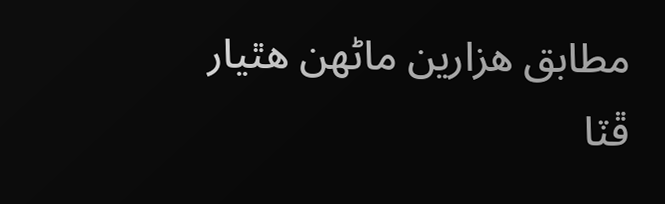مطابق هزارين ماڻھن ھٿيار ڦٽا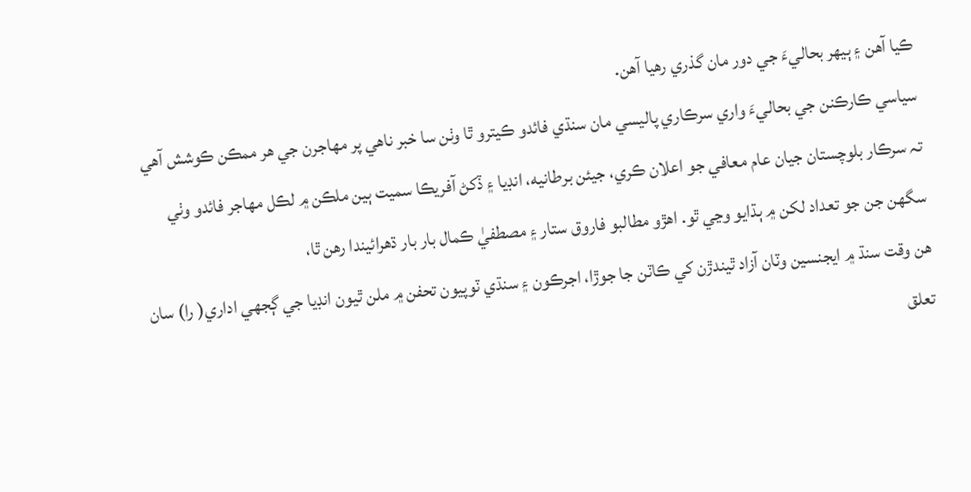ڪيا آھن ۽ ٻيھر بحاليءَ جي دور مان گذري رھيا آھن.
سياسي ڪارڪنن جي بحاليءَ واري سرڪاري پاليسي مان سنڌي فائدو ڪيترو ٿا وٺن سا خبر ناھي پر مھاجرن جي ھر ممڪن ڪوشش آھي تہ سرڪار بلوچستان جيان عام معافي جو اعلان ڪري، جيئن برطانيه، انڊيا ۽ ڏکڻ آفريڪا سميت ٻين ملڪن ۾ لڪل مھاجر فائدو وٺي سگھن جن جو تعداد لکن ۾ ٻڌايو وڃي ٿو. اھڙو مطالبو فاروق ستار ۽ مصطفيٰ ڪمال بار بار ڌھرائيندا رھن ٿا،
ھن وقت سنڌ ۾ ايجنسين وٽان آزاد ٿيندڙن کي ڪاٽن جا جوڙا، اجرڪون ۽ سنڌي ٽوپيون تحفن ۾ ملن ٿيون انڊيا جي ڳجهي اداري( را) سان تعلق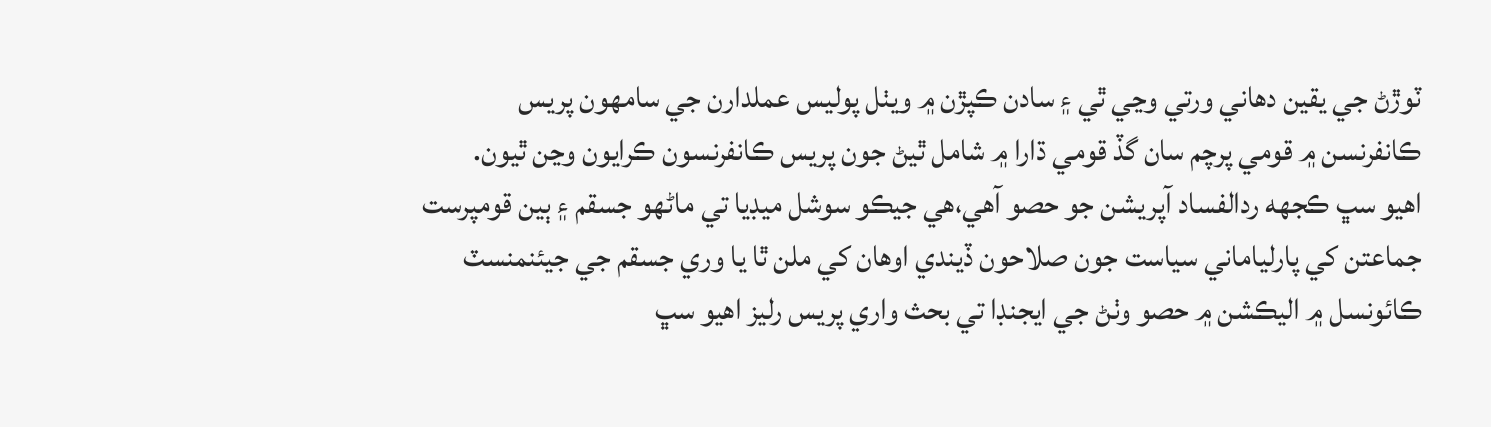ٽوڙڻ جي يقين دھاني ورتي وڃي ٿي ۽ سادن ڪپڙن ۾ ويٺل پوليس عملدارن جي سامھون پريس ڪانفرنسن ۾ قومي پرچم سان گڏ قومي ڌارا ۾ شامل ٿيڻ جون پريس ڪانفرنسون ڪرايون وڃن ٿيون.
اھيو سڀ ڪجھه ردالفساد آپريشن جو حصو آھي،ھي جيڪو سوشل ميڊيا تي ماڻھو جسقم ۽ ٻين قومپرست جماعتن کي پارلياماني سياست جون صلاحون ڏيندي اوھان کي ملن ٿا يا وري جسقم جي جيئنمنسٽ ڪائونسل ۾ اليڪشن ۾ حصو وٺڻ جي ايجنڊا تي بحث واري پريس رليز اھيو سڀ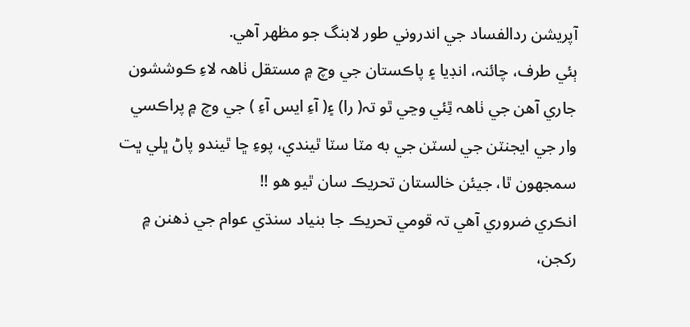آپريشن ردالفساد جي اندروني طور لابنگ جو مظهر آھي.
ٻئي طرف، چائنہ، انڊيا ۽ پاڪستان جي وچ ۾ مستقل ٺاھہ لاءِ ڪوششون جاري آھن جي ٺاھہ ٿِئي وڃي ٿو تہ( را) ۽( آءِ ايس آءِ ) جي وچ ۾ پراڪسي وار جي ايجنٽن جي لسٽن جي به مٽا سٽا ٿيندي، پوءِ ڇا ٿيندو پاڻ ڀلي ڀت سمجھون ٿا، جيئن خالستان تحريڪ سان ٿيو ھو !!
انڪري ضروري آھي تہ قومي تحريڪ جا بنياد سنڌي عوام جي ذھنن ۾ رکجن،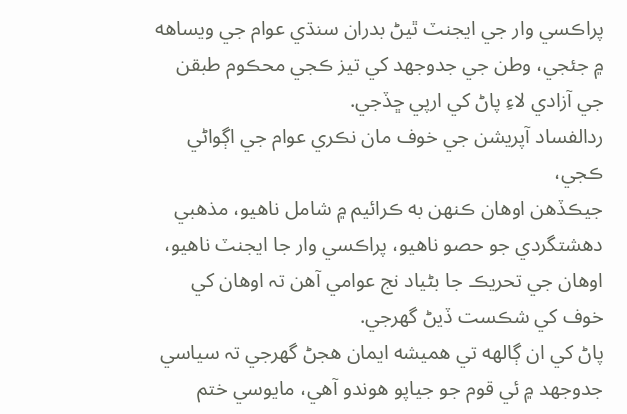پراڪسي وار جي ايجنٽ ٿيڻ بدران سنڌي عوام جي ويساهه ۾ جئجي، وطن جي جدوجهد کي تيز ڪجي محڪوم طبقن جي آزادي لاءِ پاڻ کي ارپي ڇڏجي.
ردالفساد آپريشن جي خوف مان نڪري عوام جي اڳواڻي ڪجي،
جيڪڏھن اوھان ڪنھن به ڪرائيم ۾ شامل ناهيو، مذهبي دھشتگردي جو حصو ناهيو، پراڪسي وار جا ايجنٽ ناهيو، اوھان جي تحريڪ جا بڻياد نج عوامي آھن تہ اوھان کي خوف کي شڪست ڏيڻ گھرجي.
پاڻ کي ان ڳالهه تي هميشه ايمان ھجڻ گھرجي تہ سياسي جدوجھد ۾ ئي قوم جو جياپو ھوندو آھي، مايوسي ختم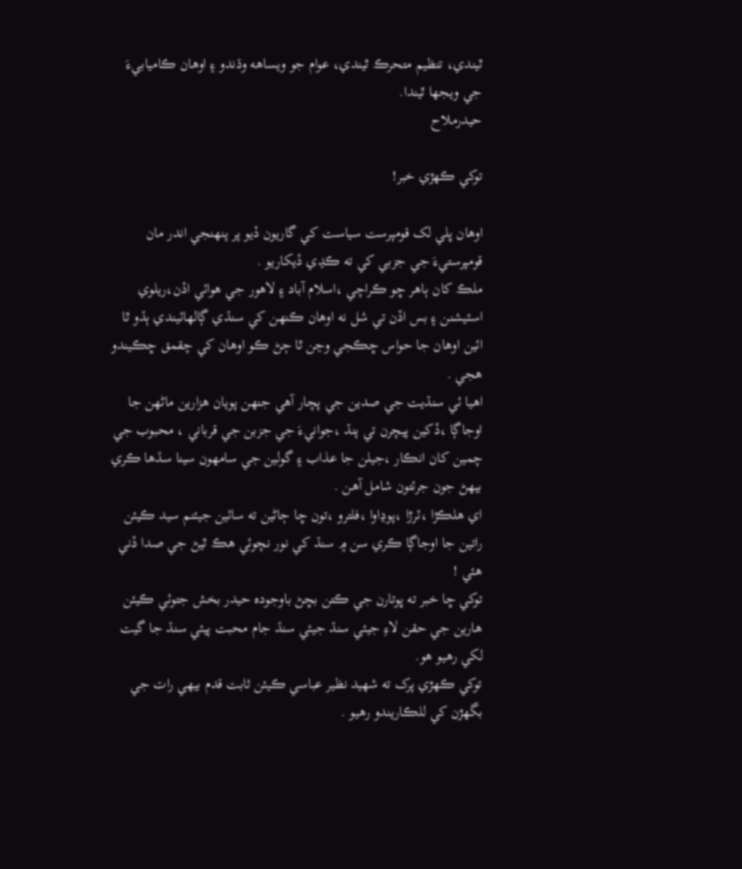ٿيندي، تنظيم متحرڪ ٿيندي، عوام جو ويساهه وڌندو ۽ اوھان ڪاميابيءَ جي ويجھا ٿيندا.
حيدرملاح

توکي ڪهڙي خبر!

اوهان ڀلي لک قومپرست سياست کي گاريون ڏيو پر پنهنجي اندر مان قومپرستيءَ جي جزبي کي ته ڪڍي ڏيکاريو .
ملڪ کان ٻاهر ڇو ڪراچي ،اسلام آباد ۽ لاهور جي هوائي اڏن،ريلوي اسٽيشنن ۽ بس اڏن تي شل نه اوهان ڪنهن کي سنڌي ڳالهائيندي ٻڌو ٿا ائين اوهان جا حواس ڇڪجي وڃن ٿا ڄڻ ڪو اوهان کي چقمق ڇڪيندو هجي .
اهيا ئي سنڌيت جي صدين جي پچار آهي جنهن پويان هزارين ماڻهن جا اوجاڳا ،ڏکين پيچرن تي پنڌ ،جوانيءَ جي جزبن جي قرباني ، محبوب جي چمين کان انڪار ،جيلن جا عذاب ۽ گولين جي سامهون سينا سڌها ڪري بيهڻ جون جرئتون شامل آهن .
اي هلڪڙا ،ٽرڙا ،پوڍاوا ،فلترو ،تون ڇا ڄاڻين ته سائين جيئنم سيد ڪيئن راتين جا اوجاڳا ڪري سن ۾ سنڌ کي نور نچوئي هڪ ٿيڻ جي صدا ڏني هئي !
توکي ڇا خبر ته ڀوتارن جي ڪتن بڇڻ باوجوده حيدر بخش جتوئي ڪيئن هارين جي حقن لاءِ جيئي سنڌ جيئي سنڌ جام محبت پيئي سنڌ جا گيت لکي رهيو هو.
توکي ڪهڙي پرک ته شهيد نظير عباسي ڪيئن ثابت قدم بيهي رات جي بگهڙن کي للڪاريندو رهيو .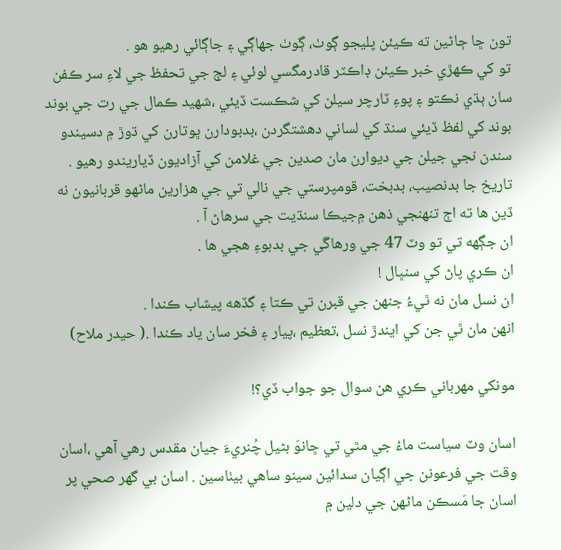تون ڇا ڄاڻين ته ڪيئن پليجو ڳوٺ، ڳوٺ جهاڳي ۽ جاڳائي رهيو هو .
تو کي ڪهڙي خبر ڪيئن ڊاڪٽر قادرمگسي لوئي ۽ لڄ جي تحفظ جي لاءِ سر ڪفن سان ٻڌي نڪتو ۽ پوءِ ٽارچر سيلن کي شڪست ڏيئي ،شهيد ڪمال جي رت جي بوند بوند کي لفظ ڏيئي سنڌ کي لساني دهشتگردن ،بدبودارن ڀوتارن کي ڌوڙ ۾ دسيندو سندن نجي جيلن جي ديوارن مان صدين جي غلامن کي آزاديون ڏياريندو رهيو .
تاريخ جا بدنصيب، بدبخت، قومپرستي جي نالي تي جي هزارين ماڻهو قربانيون نه ڏين ها ته اڄ تنهنجي ذهن ۾جيڪا سنڌيت جي سرهاڻ آ .
ان جڳهه تي تو وٽ 47 جي ورهاڱي جي بدبوءِ هجي ها .
ان ڪري پاڻ کي سنڀال !
ان نسل مان نه ٿيءُ جنهن جي قبرن تي ڪتا ۽ گڏهه پيشاب ڪندا .
انهن مان ٿي جن کي ايندڙ نسل ،تعظيم ،پيار ۽ فخر سان ياد ڪندا .( حيدر ملاح)

مونکي مهرباني ڪري هن سوال جو جواب ڏي؟!

اسان وٽ سياست ماءُ جي مٿي تي ڇانوَ بڻيل چُنريءَ جيان مقدس رهي آهي ،اسان وقت جي فرعونن جي اڳيان سدائين سينو ساهي بيٺاسين . اسان بي گهر صحي پر اسان جا مَسڪن ماڻهن جي دلين ۾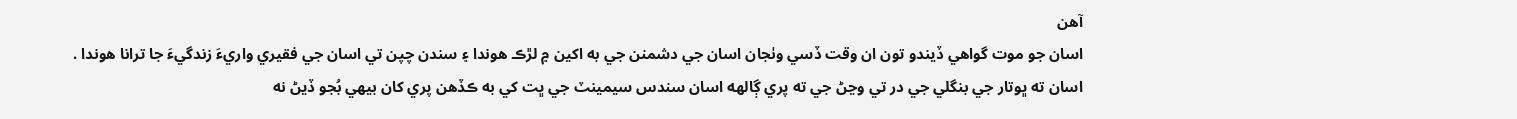آهن
اسان جو موت گواهي ڏيندو تون ان وقت ڏسي وٺجان اسان جي دشمنن جي به اکين ۾ لڙڪ هوندا ۽ سندن چپن تي اسان جي فقيري واريءَ زندگيءَ جا ترانا هوندا .
اسان ته ڀوتار جي بنگلي جي در تي وڃڻ جي ته پري ڳالهه اسان سندس سيمينٽ جي ڀت کي به ڪڏهن پري کان بيهي بُجو ڏيڻ نه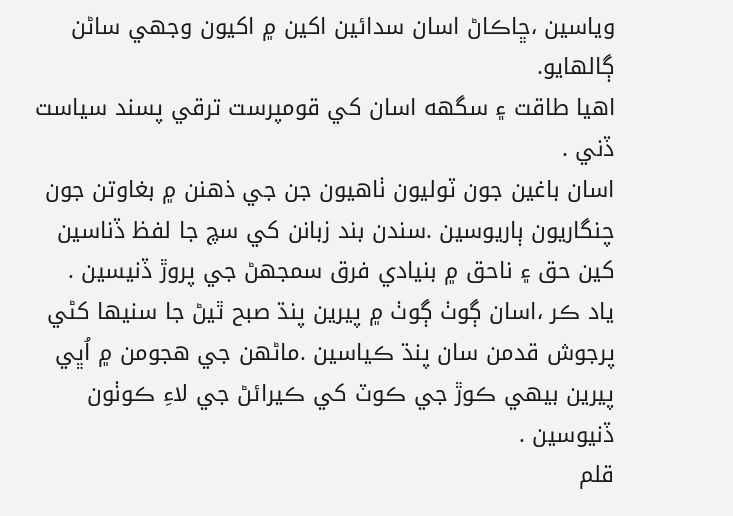وياسين ،ڇاڪاڻ اسان سدائين اکين ۾ اکيون وجهي ساڻن ڳالهايو.
اهيا طاقت ۽ سگهه اسان کي قومپرست ترقي پسند سياست ڏني .
اسان باغين جون ٽوليون ٺاهيون جن جي ذهنن ۾ بغاوتن جون چنگاريون ٻاريوسين .سندن بند زبانن کي سچ جا لفظ ڏناسين
کين حق ۽ ناحق ۾ بنيادي فرق سمجهڻ جي پروڙ ڏنيسين .
ياد ڪر ،اسان ڳوٺ ڳوٺ ۾ پيرين پنڌ صبح ٿيڻ جا سنيها کڻي پرجوش قدمن سان پنڌ ڪياسين .ماڻهن جي هجومن ۾ اُڀي پيرين بيهي ڪوڙ جي ڪوٽ کي ڪيرائڻ جي لاءِ ڪوٺون ڏنيوسين .
قلم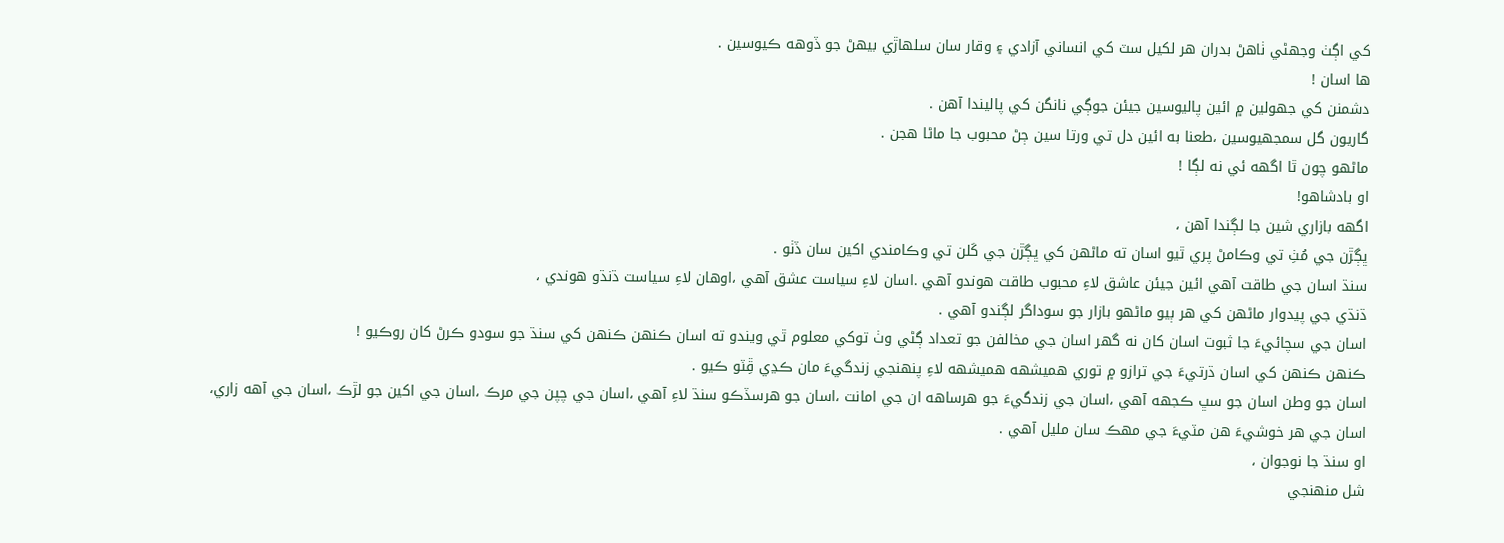کي اڳٺ وجهڻي ٺاهڻ بدران هر لکيل سٽ کي انساني آزادي ۽ وقار سان سلهاڙي بيهڻ جو ڏوهه ڪيوسين .
ها اسان !
دشمنن کي جهولين ۾ ائين پاليوسين جيئن جوڳي نانگن کي پاليندا آهن .
گاريون گل سمجهيوسين ،طعنا به ائين دل تي ورتا سين ڄڻ محبوب جا ماڻا هجن .
ماڻهو چون ٿا اگهه ئي نه لڳا !
او بادشاهو!
اگهه بازاري شين جا لڳندا آهن ،
ڀڳڙن جي مُٺِ تي وڪامڻ پري ٿيو اسان ته ماڻهن کي ڀڳڙن جي کَلن تي وڪامندي اکين سان ڏٺو .
سنڌ اسان جي طاقت آهي ائين جيئن عاشق لاءِ محبوب طاقت هوندو آهي .اسان لاءِ سياست عشق آهي ،اوهان لاءِ سياست ڌنڌو هوندي ،
ڌنڌي جي پيدوار ماڻهن کي هر ٻيو ماڻهو بازار جو سوداگر لڳندو آهي .
اسان جي سچائيءَ جا ثبوت اسان کان نه گهر اسان جي مخالفن جو تعداد ڳڻي وٺ توکي معلوم ٿي ويندو ته اسان ڪنهن ڪنهن کي سنڌ جو سودو ڪرڻ کان روڪيو !
ڪنهن ڪنهن کي اسان ڌرتيءَ جي ترازو ۾ توري هميشهه هميشهه لاءِ پنهنجي زندگيءَ مان ڪڍي ڦِٽو ڪيو .
اسان جو وطن اسان جو سڀ ڪجهه آهي ،اسان جي زندگيءَ جو هرساهه ان جي امانت ،اسان جو هرسڏڪو سنڌ لاءِ آهي ،اسان جي چپن جي مرڪ ،اسان جي اکين جو لڙڪ ،اسان جي آهه زاري، اسان جي هر خوشيءَ هن مٽيءَ جي مهڪ سان مليل آهي .
او سنڌ جا نوجوان ،
شل منهنجي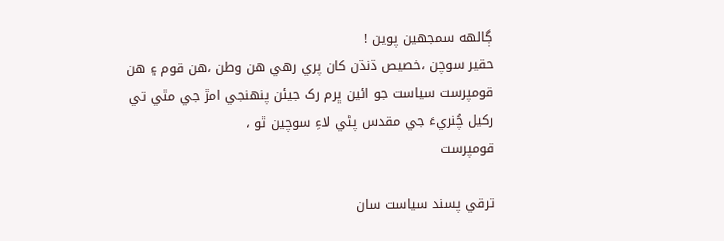ڳالهه سمجهين پوين !
حقير سوچن ،خصيص ڌنڌن کان پري رهي هن وطن ،هن قوم ۽ هن قومپرست سياست جو ائين ڀرم رک جيئن پنهنجي امڙ جي مٿي تي رکيل چُنريءَ جي مقدس پڻي لاءِ سوچين ٿو ،
قومپرست

ترقي پسند سياست سان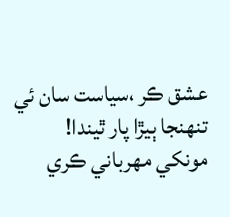عشق ڪر ،سياست سان ئي تنهنجا ٻيڙا پار ٿيندا!
مونکي مهرباني ڪري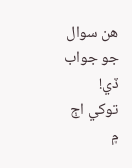هن سوال جو جواب ڏي!
توکي اڄ ۾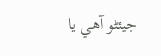جيئڻو آهي يا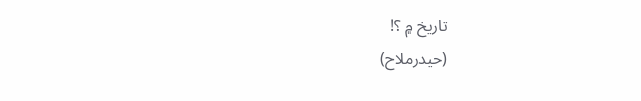تاريخ ۾ ؟!
(حيدرملاح)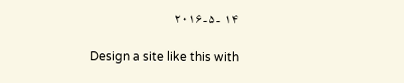۱۴ ۔۵۔۲۰۱۶

Design a site like this with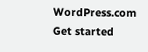WordPress.com
Get started